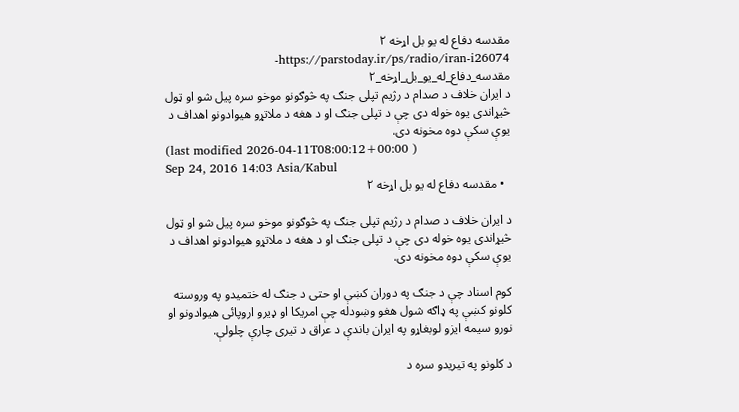مقدسه دفاع له یو بل اړخه ۲
https://parstoday.ir/ps/radio/iran-i26074-مقدسه_دفاع_له_یو_بل_اړخه_۲
د ایران خلاف د صدام د رژیم تپلی جنګ په څوګونو موخو سره پیل شو او ټول څیړاندی یوه خوله دی چې د تپلی جنګ او د هغه د ملاتړو هیوادونو اهداف د یوې سکې دوه مخونه دی.
(last modified 2026-04-11T08:00:12+00:00 )
Sep 24, 2016 14:03 Asia/Kabul
  • مقدسه دفاع له یو بل اړخه ۲

د ایران خلاف د صدام د رژیم تپلی جنګ په څوګونو موخو سره پیل شو او ټول څیړاندی یوه خوله دی چې د تپلی جنګ او د هغه د ملاتړو هیوادونو اهداف د یوې سکې دوه مخونه دی.

کوم اسناد چې د جنګ په دوران کښې او حتی د جنګ له ختمیدو په وروسته کلونو کښې په ډاګه شول هغو وښودله چې امریکا او ډیرو اروپائی هیوادونو او نورو سیمه ایزو لوبغاړو په ایران باندې د عراق د تیری چارې چلولې.

د کلونو په تیریدو سره د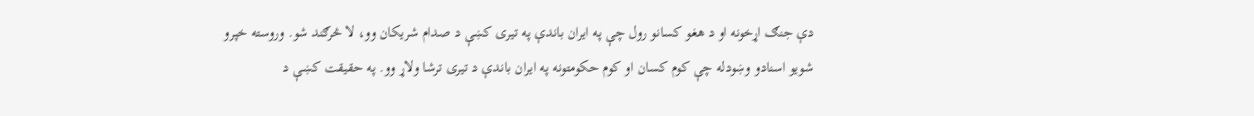دې جنګ اړخونه او د هغو کسانو رول چې په ایران باندې په تیری کښې د صدام شریکان وو، لا څرګند شو. وروسته خپرو شویو اسنادو وښودله چې کوم کسان او کوم حکومتونه په ایران باندې د تیری ترشا ولاړ وو. په حقیقت کښې د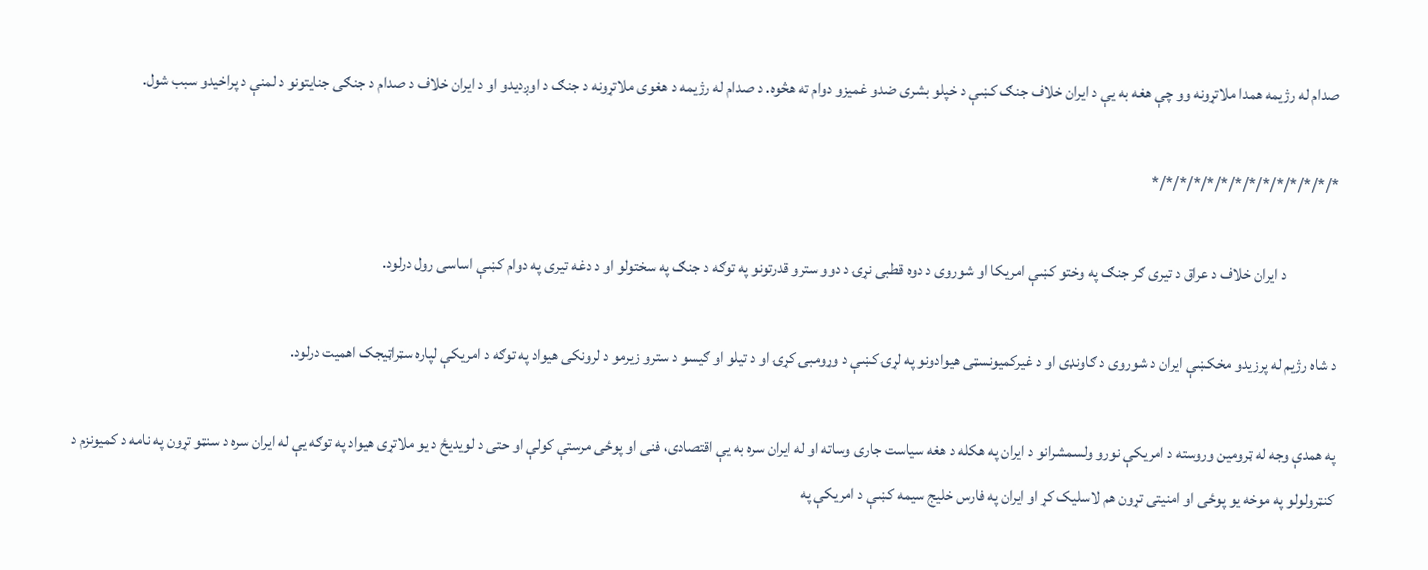صدام له رژیمه همدا ملاتړونه وو چې هغه به یې د ایران خلاف جنګ کښې د خپلو بشری ضدو غمیزو دوام ته هڅوه. د صدام له رژیمه د هغوی ملاتړونه د جنګ د اوږدیدو او د ایران خلاف د صدام د جنګی جنایتونو د لمنې د پراخیدو سبب شول.

*/*/*/*/*/*/*/*/*/*/*/*/*/*

                د ایران خلاف د عراق د تیری ګر جنګ په وختو کښې امریکا او شوروی د دوه قطبی نړۍ د دوو سترو قدرتونو په توګه د جنګ په سختولو او د دغه تیری په دوام کښې اساسی رول درلود.

د شاه رژیم له پرزیدو مخکښې ایران د شوروی د ګاونډی او د غیرکمیونسټی هیوادونو په لړۍ کښې د وړومبۍ کړۍ او د تیلو او ګیسو د سترو زیرمو د لرونکی هیواد په توګه د امریکې لپاره سټراټیجک اهمیت درلود.

په همدې وجه له ټرومین وروسته د امریکې نورو ولسمشرانو د ایران په هکله د هغه سیاست جاری وساته او له ایران سره به یې اقتصادی، فنی او پوځی مرستې کولې او حتی د لویدیځ د یو ملاتړی هیواد په توګه یې له ایران سره د سنټو تړون په نامه د کمیونزم د کنټرولولو په موخه یو پوځی او امنیتی تړون هم لاسلیک کړ او ایران په فارس خلیج سیمه کښې د امریکې په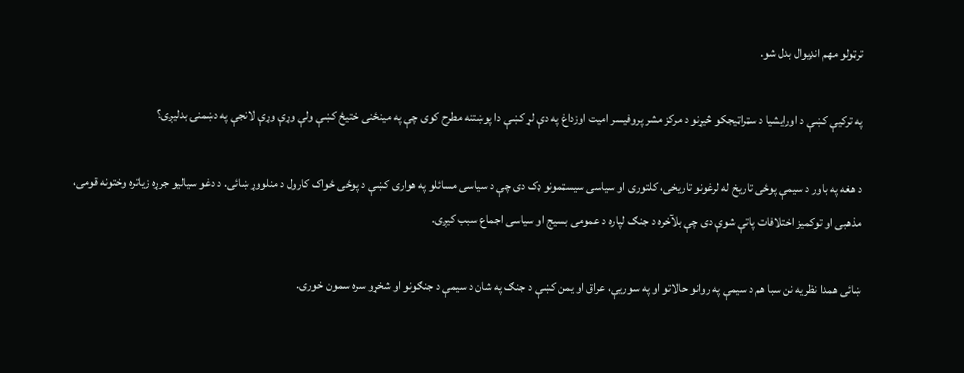ترټولو مهم انډیوال بدل شو.

په ترکیې کښې د اورایشیا د سټراټیجکو څیړنو د مرکز مشر پروفیسر امیت اوزداغ په دې لړ کښې دا پوښتنه مطرح کوی چې په مینځنی ختیځ کښې ولې وړې وړې لانجې په دښمنۍ بدلیږی؟

د هغه په باور د سیمې پوځی تاریخ له لرغونو تاریخی، کلتوری او سیاسی سیسټمونو ډک دی چې د سیاسی مسائلو په هواری کښې د پوځی ځواک کارول د منلووړ ښائی. د دغو سیالیو جرړه زیاتره وختونه قومی، مذهبی او توکمیز اختلافات پاتې شوې دی چې بلآخره د جنګ لپاره د عمومی بسیج او سیاسی اجماع سبب کیږی.

ښائی همدا نظریه نن سبا هم د سیمې په روانو حالاتو او په سوریې، عراق او یمن کښې د جنګ په شان د سیمې د جنګونو او شخړو سره سمون خوری.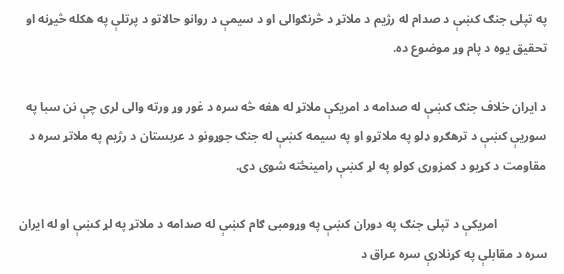په تپلی جنګ کښې د صدام له رژیم د ملاتړ د څرنګوالی او د سیمې د روانو حالاتو د پرتلې په هکله څیړنه او تحقیق یوه د پام وړ موضوع ده.

د ایران خلاف جنګ کښې له صدامه د امریکې ملاتړ له هغه څه سره د غور وړ ورته والی لری چې نن سبا په سوریې کښې د ترهګرو ډلو په ملاتړو او په سیمه کښې له جنګ جوړونو د عربستان د رژیم په ملاتړ سره د مقاومت د کړیو د کمزوری کولو په لړ کښې رامینځته شوی دی.

                امریکې د تپلی جنګ په دوران کښې په وړومبی ګام کښې له صدامه د ملاتړ په لړ کښې او له ایران سره د مقابلې په کړنلارې سره عراق د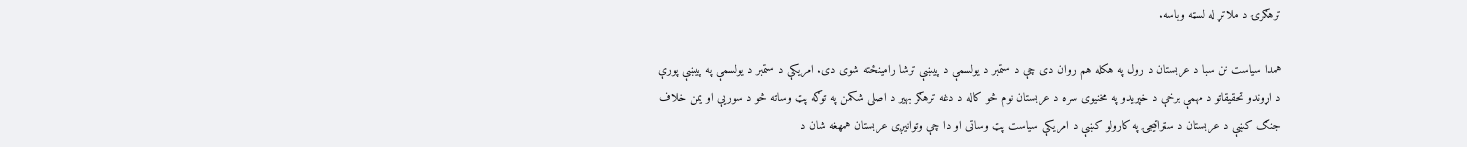ترهګرۍ د ملاتړ له لسټه وباسه.

همدا سیاست نن سبا د عربستان د رول په هکله هم روان دی چې د ستمبر د یولسمې د پیښې ترشا رامینځته شوی دی. امریکې د ستمبر د یولسمې په پیښې پورې د اړوندو تحقیقاتو د مهمې برخې د خپریدو په مخنیوی سره د عربستان نوم څو کاله د دغه ترهګر بهیر د اصلی شکمن په توګه پټ وساته څو د سوریې او یمن خلاف جنګ کښې د عربستان د سټراټیجۍ په کارولو کښې د امریکې سیاست پټ وساتی او دا چې وتوانیږی عربستان همهغه شان د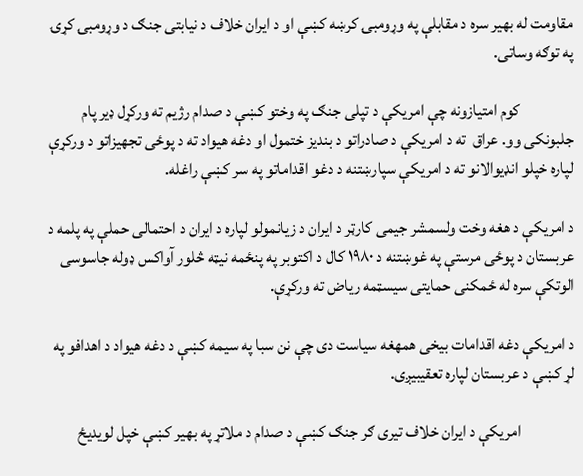مقاومت له بهیر سره د مقابلې په وړومبۍ کرښه کښې او د ایران خلاف د نیابتی جنګ د وړومبۍ کړۍ په توګه وساتی.

                کوم امتیازونه چې امریکې د تپلی جنګ په وختو کښې د صدام رژیم ته ورکړل ډیر پام جلبونکی وو. عراق  ته د امریکې د صادراتو د بندیز ختمول او دغه هیواد ته د پوځی تجهیزاتو د ورکړې لپاره خپلو انډیوالانو ته د امریکې سپارښتنه د دغو اقداماتو په سر کښې راغله.

د امریکې د هغه وخت ولسمشر جیمی کارټر د ایران د زیانمولو لپاره د ایران د احتمالی حملې په پلمه د عربستان د پوځی مرستې په غوښتنه د ۱۹۸۰ کال د اکتوبر په پنځمه نیټه څلور آواکس ډوله جاسوسی الوتکې سره له ځمکنی حمایتی سیسټمه ریاض ته ورکړې.

د امریکې دغه اقدامات بیخی همهغه سیاست دی چې نن سبا په سیمه کښې د دغه هیواد د اهدافو په لړ کښې د عربستان لپاره تعقیبیږی.

                امریکې د ایران خلاف تیری ګر جنګ کښې د صدام د ملاتړ په بهیر کښې خپل لویدیځ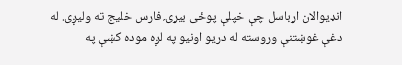انډیوالان اړباسل چې خپلې پوځی بیړۍ فارس خلیج ته ولیږی. له دغې غوښتنې وروسته له دریو اونیو په لږه موده کښې په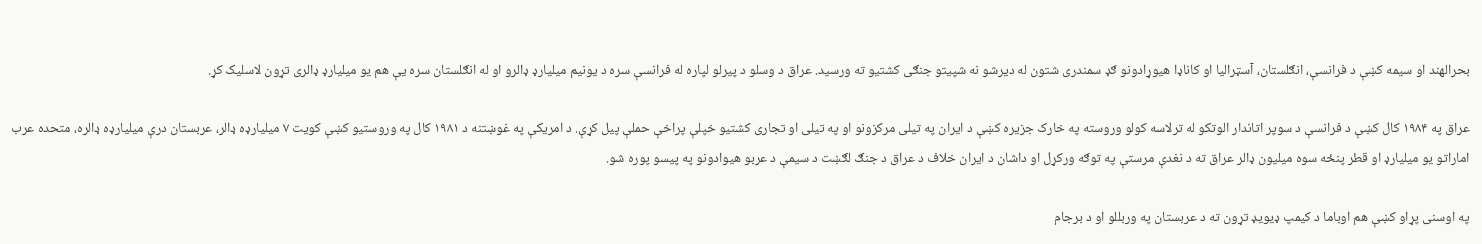بحرالهند او سیمه کښې د فرانسې، انګلستان، آسټرالیا او کاناډا هیوړادونو ګډ سمندری شتون له دیرشو نه شپیتو جنګی کشتیو ته ورسید. عراق د وسلو د پیرلو لپاره له فرانسې سره د یونیم میلیارډ ډالرو او له انګلستان سره یې هم یو میلیارډ ډالری تړون لاسلیک کړ.

عراق په ۱۹۸۴ کال کښې د فرانسې د سوپر اتاندار الوتکو له ترلاسه کولو وروسته په خارک جزیره کښې د ایران په تیلی مرکزونو او په تیلی او تجاری کشتیو خپلې پراخې حملې پیل کړې. د امریکې په غوښتنه د ۱۹۸۱ کال په وروستیو کښې کویت ۷ میلیارډه ډالر، عربستان درې میلیارډه ډالره، متحده عرب اماراتو یو میلیارډ او قطر پنځه سوه میلیون ډالر عراق ته د نغدې مرستې په توګه ورکړل او داشان د ایران خلاف د عراق د جنګ لګښت د سیمې د عربو هیوادونو په پیسو پوره شو.

په اوسنی پړاو کښې هم اوباما د کیمپ ډیویډ تړون ته د عربستان په وربللو او د برجام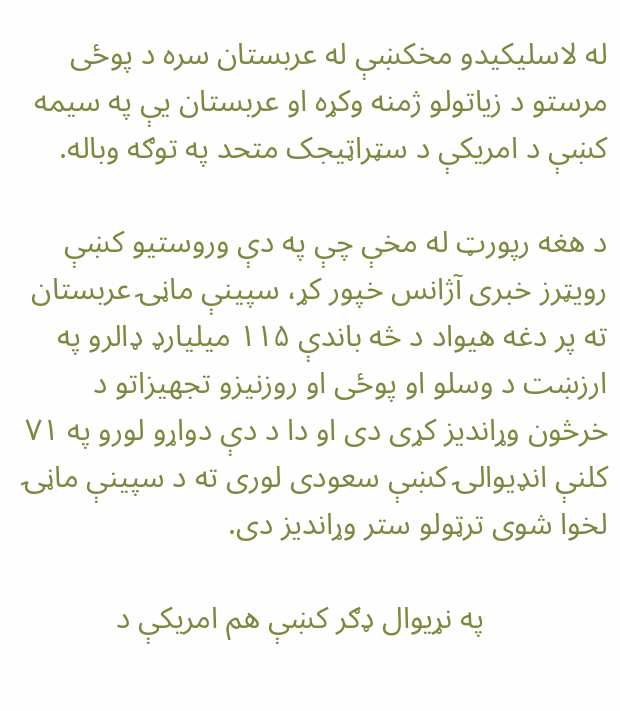له لاسلیکیدو مخکښې له عربستان سره د پوځی مرستو د زیاتولو ژمنه وکړه او عربستان یې په سیمه کښې د امریکې د سټراټیجک متحد په توګه وباله.

د هغه رپورټ له مخې چې په دې وروستیو کښې رویټرز خبری آژانس خپور کړ، سپینې ماڼۍ عربستان ته پر دغه هیواد د څه باندې ۱۱۵ میلیارډ ډالرو په ارزښت د وسلو او پوځی او روزنیزو تجهیزاتو د خرڅون وړاندیز کړی دی او دا د دې دواړو لورو په ۷۱ کلنې انډیوالۍ کښې سعودی لوری ته د سپینې ماڼۍ لخوا شوی ترټولو ستر وړاندیز دی.

                په نړیوال ډګر کښې هم امریکې د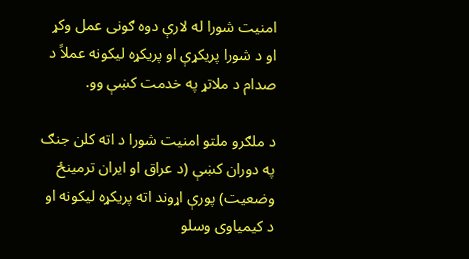امنیت شورا له لارې دوه ګونی عمل وکړ او د شورا پریکړې او پریکړه لیکونه عملاً د صدام د ملاتړ په خدمت کښې وو.

د ملګرو ملتو امنیت شورا د اته کلن جنګ په دوران کښې (د عراق او ایران ترمینځ وضعیت) پورې اړوند اته پریکړه لیکونه او د کیمیاوی وسلو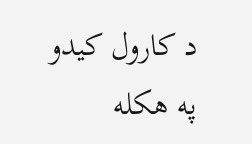د کارول کیدو په هکله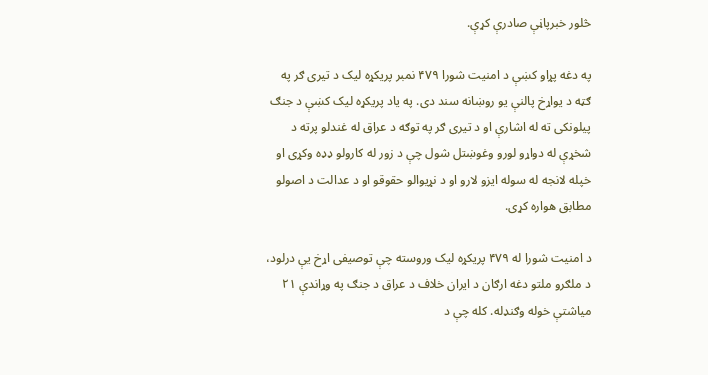څلور خبرپاڼې صادرې کړې.

په دغه پړاو کښې د امنیت شورا ۴۷۹ نمبر پریکړه لیک د تیری ګر په ګټه د یواړخ پالنې یو روښانه سند دی. په یاد پریکړه لیک کښې د جنګ پیلونکی ته له اشارې او د تیری ګر په توګه د عراق له غندلو پرته د شخړې له دواړو لورو وغوښتل شول چې د زور له کارولو ډډه وکړی او خپله لانجه له سوله ایزو لارو او د نړیوالو حقوقو او د عدالت د اصولو مطابق هواره کړی.

د امنیت شورا له ۴۷۹ پریکړه لیک وروسته چې توصیفی اړخ یې درلود، د ملګرو ملتو دغه ارګان د ایران خلاف د عراق د جنګ په وړاندې ۲۱ میاشتې خوله وګنډله. کله چې د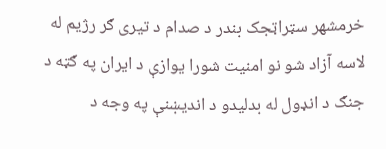خرمشهر سټراټجک بندر د صدام د تیری ګر رژیم له لاسه آزاد شو نو امنیت شورا یوازې د ایران په ګټه د جنګ د انډول له بدلیدو د اندیښنې په وجه د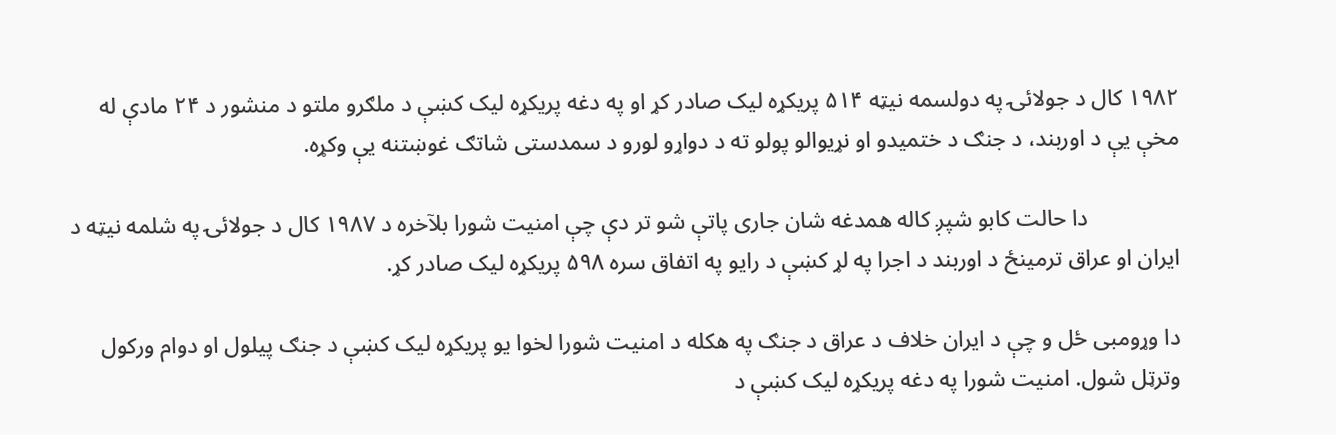۱۹۸۲ کال د جولائۍ په دولسمه نیټه ۵۱۴ پریکړه لیک صادر کړ او په دغه پریکړه لیک کښې د ملګرو ملتو د منشور د ۲۴ مادې له مخې یې د اوربند، د جنګ د ختمیدو او نړیوالو پولو ته د دواړو لورو د سمدستی شاتګ غوښتنه یې وکړه.

                دا حالت کابو شپږ کاله همدغه شان جاری پاتې شو تر دې چې امنیت شورا بلآخره د ۱۹۸۷ کال د جولائۍ په شلمه نیټه د ایران او عراق ترمینځ د اوربند د اجرا په لړ کښې د رایو په اتفاق سره ۵۹۸ پریکړه لیک صادر کړ.

دا وړومبی ځل و چې د ایران خلاف د عراق د جنګ په هکله د امنیت شورا لخوا یو پریکړه لیک کښې د جنګ پیلول او دوام ورکول وترټل شول. امنیت شورا په دغه پریکړه لیک کښې د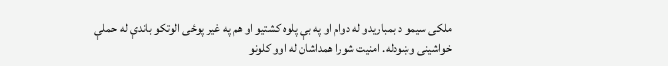ملکی سیمو د بمباریدو له دوام او په بې پلوه کشتیو او هم په غیر پوځی الوتکو باندې له حملې خواشینی وښودله. امنیت شورا همداشان له اوو کلونو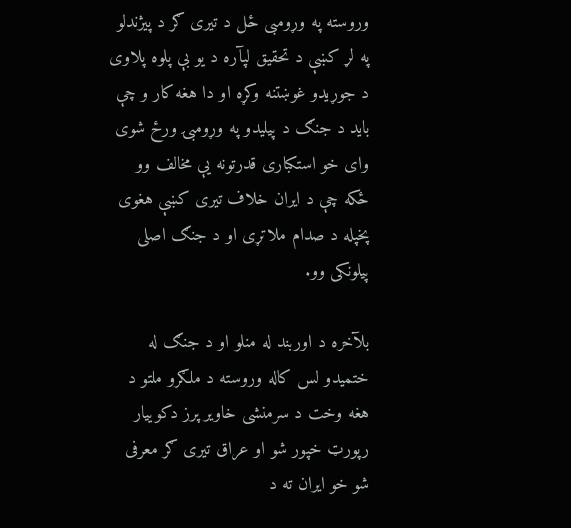وروسته په وړومبی ځل د تیری ګر د پیژندلو په لړ کښې د تحقیق لپآره د یو بې پلوه پلاوی د جوړیدو غوښتنه وکړه او دا هغه کار و چې باید د جنګ د پیلیدو په وړومبۍ ورځ شوی وای خو استکباری قدرتونه یې مخالف وو ځکه چې د ایران خلاف تیری کښې هغوی پخپله د صدام ملاتړی او د جنګ اصلی پیلونکی وو.

بلآخره د اوربند له منلو او د جنګ له ختمیدو لس کاله وروسته د ملګرو ملتو د هغه وخت د سرمنشی خاویر پرز دکوییار رپورټ خپور شو او عراق تیری ګر معرفی شو خو ایران ته د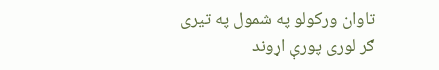تاوان ورکولو په شمول په تیری ګر لوری پورې اړوند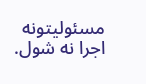مسئولیتونه اجرا نه شول.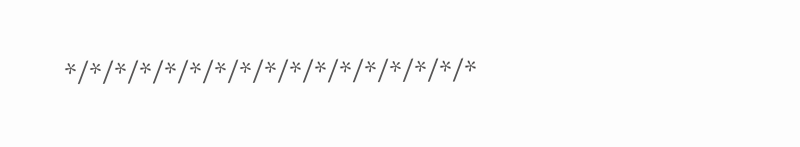*/*/*/*/*/*/*/*/*/*/*/*/*/*/*/*/*